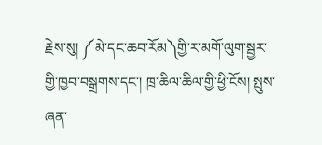རྗེས་སུ། ༼མེ་དང་ཆབ་རོམ༽གྱི་ར་མགོ་ལུག་སྦྱར་གྱི་ཁྱབ་བསྒྲགས་དང་། ཁྲ་ཆིལ་ཆིལ་གྱི་ཕྱི་ངོས། སྤུས་ཞན་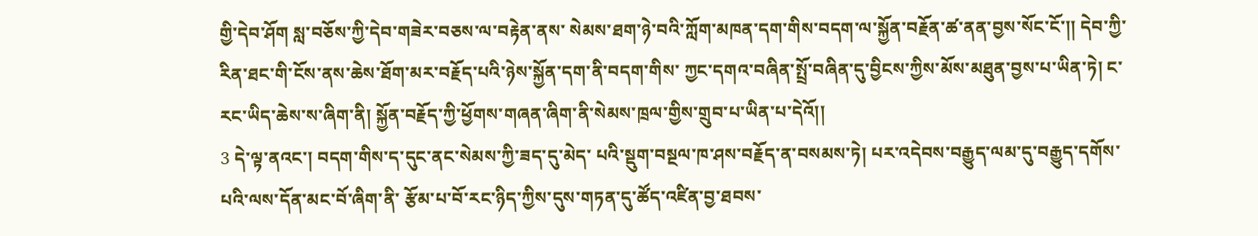གྱི་དེབ་ཤོག སླ་བཅོས་ཀྱི་དེབ་གཟེར་བཅས་ལ་བརྟེན་ནས་ སེམས་ཐག་ཉེ་བའི་ཀློག་མཁན་དག་གིས་བདག་ལ་སྐྱོན་བརྗོན་ཚ་ནན་བྱས་སོང་ངོ་།། དེབ་ཀྱི་རིན་ཐང་གི་ངོས་ནས་ཆེས་ཐོག་མར་བརྗོད་པའི་ཉེས་སྐྱོན་དག་ནི་བདག་གིས་ ཀྱང་དགའ་བཞིན་སྤྲོ་བཞིན་དུ་བྱིངས་ཀྱིས་མོས་མཐུན་བྱས་པ་ཡིན་ཏེ། ང་རང་ཡིད་ཆེས་ས་ཞིག་ནི། སྐྱོན་བརྗོད་ཀྱི་ཕྱོགས་གཞན་ཞིག་ནི་སེམས་ཁྲལ་གྱིས་གྲུབ་པ་ཡིན་པ་དེའོ།།
3 དེ་ལྟ་ནའང་། བདག་གིས་ད་དུང་ནང་སེམས་ཀྱི་ཟད་དུ་མེད་ པའི་སྡུག་བསྔལ་ཁ་ཤས་བརྗོད་ན་བསམས་ཏེ། པར་འདེབས་བརྒྱུད་ལམ་དུ་བརྒྱུད་དགོས་པའི་ལས་དོན་མང་བོ་ཞིག་ནི་ རྩོམ་པ་བོ་རང་ཉིད་ཀྱིས་དུས་གཏན་དུ་ཚོད་འཛིན་བྱ་ཐབས་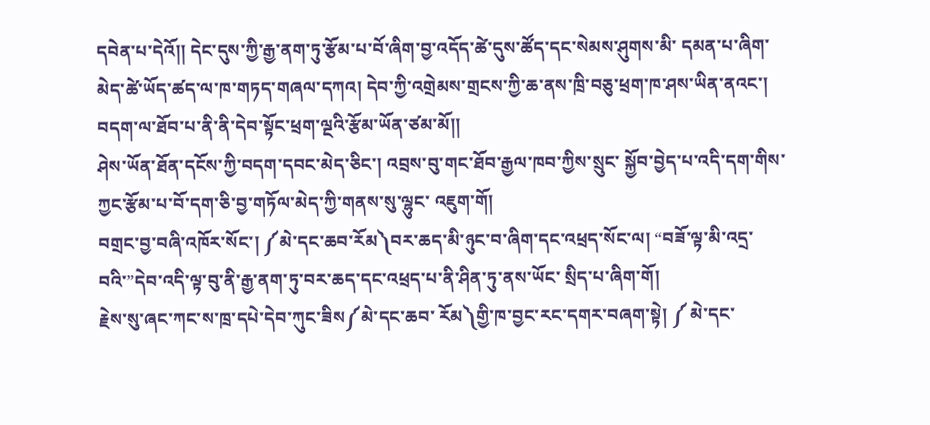དབེན་པ་དེའོ།། དེང་དུས་ཀྱི་རྒྱ་ནག་ཏུ་རྩོམ་པ་བོ་ཞིག་བྱ་འདོད་ཚེ་དུས་ཚོད་དང་སེམས་ཤུགས་མི་ དམན་པ་ཞིག་མེད་ཚེ་ཡོད་ཚད་ལ་ཁ་གཏད་གཞལ་དཀའ། དེབ་ཀྱི་འགྲེམས་གྲངས་ཀྱི་ཆ་ནས་ཁྲི་བཅུ་ཕྲག་ཁ་ཤས་ཡིན་ནའང་། བདག་ལ་ཐོབ་པ་ནི་ནི་དེབ་སྟོང་ཕྲག་ལྔའི་རྩོམ་ཡོན་ཙམ་མོ།།
ཤེས་ཡོན་ཐོན་དངོས་ཀྱི་བདག་དབང་མེད་ཅིང་། འབྲས་བུ་གང་ཐོབ་རྒྱལ་ཁབ་ཀྱིས་སྲུང་ སྐྱོབ་བྱེད་པ་འདི་དག་གིས་ཀྱང་རྩོམ་པ་བོ་དག་ཅི་བྱ་གཏོལ་མེད་ཀྱི་གནས་སུ་ལྷུང་ འཇུག་གོ།
བགྲང་བྱ་བཞི་འཁོར་སོང་། ༼མེ་དང་ཆབ་རོམ༽བར་ཆད་མི་ཉུང་བ་ཞིག་དང་འཕྲད་སོང་ལ། “བཟོ་ལྟ་མི་འདྲ་བའི་”དེབ་འདི་ལྟ་བུ་ནི་རྒྱ་ནག་ཏུ་བར་ཆད་དང་འཕྲད་པ་ནི་ཤིན་ཏུ་ནས་ཡོང་ སྲིད་པ་ཞིག་གོ།
རྗེས་སུ་ཞང་ཀང་ས་ཁྲ་དཔེ་དེབ་ཀུང་ཟིས༼མེ་དང་ཆབ་ རོམ༽གྱི་ཁ་བྱང་རང་དགར་བཞག་སྟེ། ༼ མེ་དང་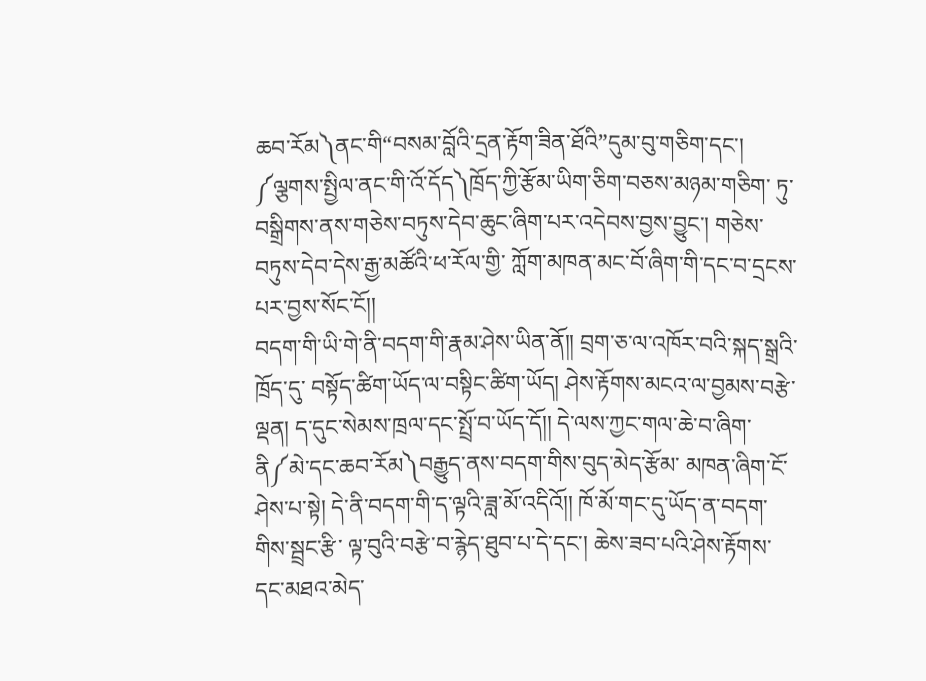ཆབ་རོམ༽ནང་གི“བསམ་བློའི་དྲན་རྟོག་ཟིན་ཐོའི”དུམ་བུ་གཅིག་དང་། ༼ལྕགས་སྤྱིལ་ནང་གི་འོ་དོད༽ཁྲོད་ཀྱི་རྩོམ་ཡིག་ཅིག་བཅས་མཉམ་གཅིག་ ཏུ་བསྒྲིགས་ནས་གཅེས་བཏུས་དེབ་ཆུང་ཞིག་པར་འདེབས་བྱས་བྱུང་། གཅེས་བཏུས་དེབ་དེས་རྒྱ་མཚོའི་ཕ་རོལ་གྱི་ ཀློག་མཁན་མང་བོ་ཞིག་གི་དང་བ་དྲངས་པར་བྱས་སོང་ངོ།།
བདག་གི་ཡི་གེ་ནི་བདག་གི་རྣམ་ཤེས་ཡིན་ནོ།། བྲག་ཅ་ལ་འཁོར་བའི་སྐད་སྒྲའི་ཁྲོད་དུ་ བསྟོད་ཚིག་ཡོད་ལ་བསྟིང་ཚིག་ཡོད། ཤེས་རྟོགས་མངའ་ལ་བྱམས་བརྩེ་ལྡན། ད་དུང་སེམས་ཁྲལ་དང་སྤྲོ་བ་ཡོད་དོ།། དེ་ལས་ཀྱང་གལ་ཆེ་བ་ཞིག་ནི༼མེ་དང་ཆབ་རོམ༽བརྒྱུད་ནས་བདག་གིས་བུད་མེད་རྩོམ་ མཁན་ཞིག་ངོ་ཤེས་པ་སྟེ། དེ་ནི་བདག་གི་ད་ལྟའི་ཟླ་མོ་འདིའོ།། ཁོ་མོ་གང་དུ་ཡོད་ན་བདག་གིས་སྦྲང་རྩི་ ལྟ་བུའི་བརྩེ་བ་རྙེད་ཐུབ་པ་དེ་དང་། ཆེས་ཟབ་པའི་ཤེས་རྟོགས་དང་མཐའ་མེད་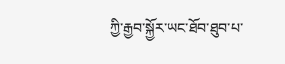ཀྱི་རྒྱབ་སྐྱོར་ཡང་ཐོབ་ཐུབ་པ་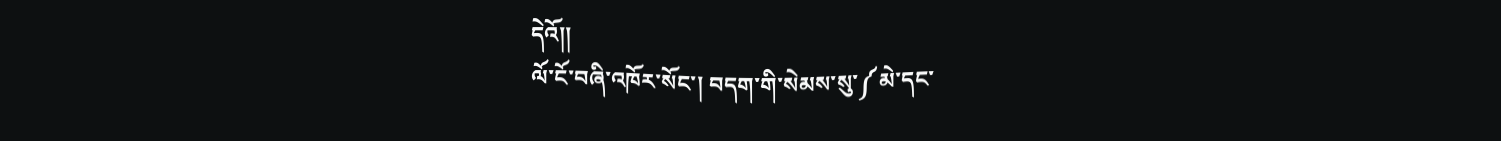དེའོ།།
ལོ་ངོ་བཞི་འཁོར་སོང་། བདག་གི་སེམས་སུ་༼མེ་དང་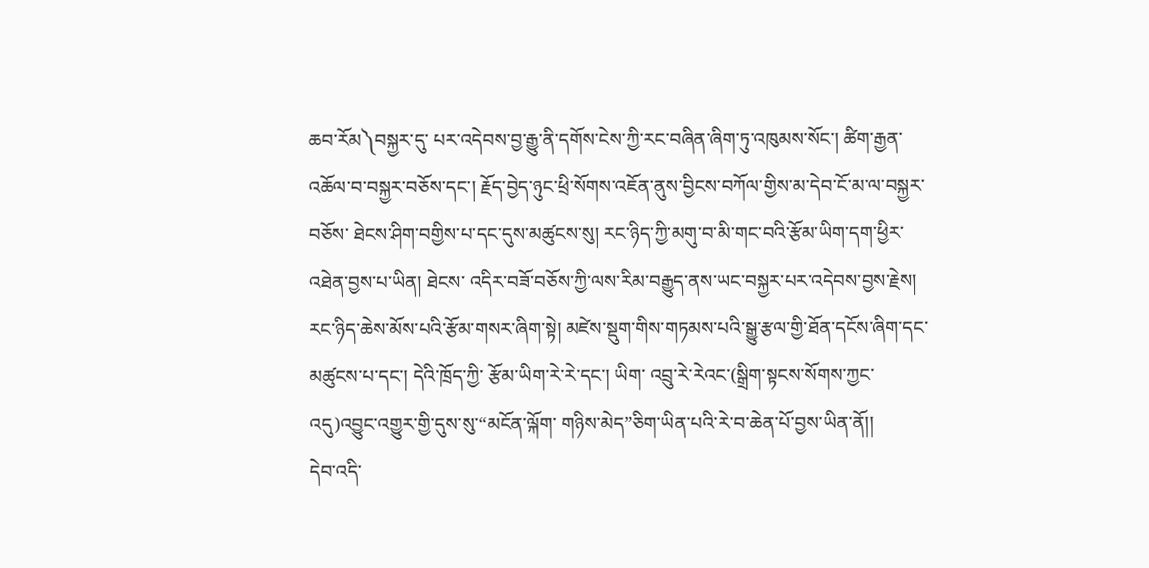ཆབ་རོམ༽བསྐྱར་དུ་ པར་འདེབས་བྱ་རྒྱུ་ནི་དགོས་ངེས་ཀྱི་རང་བཞིན་ཞིག་ཏུ་འཁུམས་སོང་། ཚིག་རྒྱན་འཆོལ་བ་བསྐྱར་བཅོས་དང་། རྗོད་བྱེད་ཉུང་ཕྲི་སོགས་འཇོན་ནུས་བྱིངས་བཀོལ་གྱིས་མ་དེབ་ངོ་མ་ལ་བསྐྱར་བཅོས་ ཐེངས་ཤིག་བགྱིས་པ་དང་དུས་མཚུངས་སུ། རང་ཉིད་ཀྱི་མགུ་བ་མི་གང་བའི་རྩོམ་ཡིག་དག་ཕྱིར་འཐེན་བྱས་པ་ཡིན། ཐེངས་ འདིར་བཟོ་བཅོས་ཀྱི་ལས་རིམ་བརྒྱུད་ནས་ཡང་བསྐྱར་པར་འདེབས་བྱས་རྗེས། རང་ཉིད་ཆེས་མོས་པའི་རྩོམ་གསར་ཞིག་སྟེ། མཛེས་སྡུག་གིས་གཏམས་པའི་སྒྱུ་རྩལ་གྱི་ཐོན་དངོས་ཞིག་དང་མཚུངས་པ་དང་། དེའི་ཁྲོད་ཀྱི་ རྩོམ་ཡིག་རེ་རེ་དང་། ཡིག་ འབྲུ་རེ་རེའང་(སྒྲིག་སྟངས་སོགས་ཀྱང་འདུ)འབྱུང་འགྱུར་གྱི་དུས་སུ་“མངོན་ལྐོག་ གཉིས་མེད”ཅིག་ཡིན་པའི་རེ་བ་ཆེན་པོ་བྱས་ཡིན་ནོ།།
དེབ་འདི་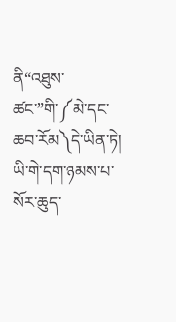ནི“འཐུས་ཚང་”གི་༼མེ་དང་ཆབ་རོམ༽དེ་ཡིན་ཏེ། ཡི་གེ་དག་ཉམས་པ་སོར་ཆུད་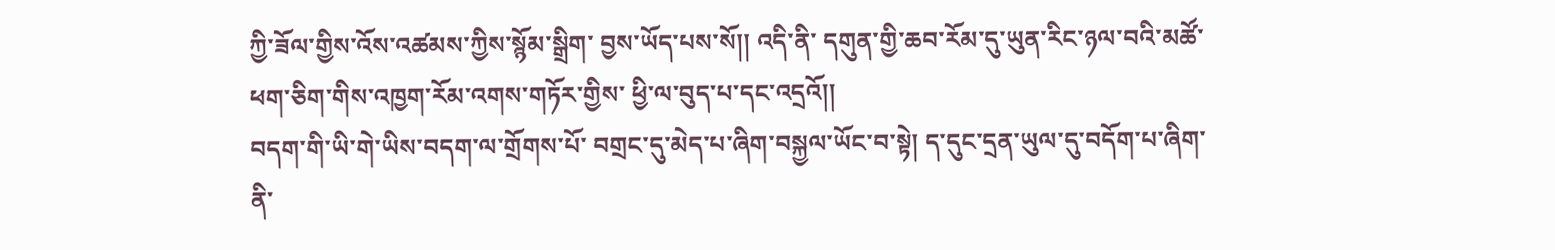ཀྱི་ཟོལ་གྱིས་འོས་འཚམས་ཀྱིས་སྙོམ་སྒྲིག་ བྱས་ཡོད་པས་སོ།། འདི་ནི་ དགུན་གྱི་ཆབ་རོམ་དུ་ཡུན་རིང་ཉལ་བའི་མཚོ་ཕག་ཅིག་གིས་འཁྱག་རོམ་འགས་གཏོར་གྱིས་ ཕྱི་ལ་བུད་པ་དང་འདྲའོ།།
བདག་གི་ཡི་གེ་ཡིས་བདག་ལ་གྲོགས་པོ་ བགྲང་དུ་མེད་པ་ཞིག་བསྐྱལ་ཡོང་བ་སྟེ། ད་དུང་དྲན་ཡུལ་དུ་བདོག་པ་ཞིག་ནི་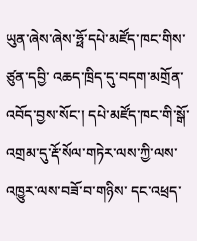ཡུན་ཞེས་ཞེས་ཧྥོ་དཔེ་མཛོད་ཁང་གིས་ཙུན་དབྱི་ འཆད་ཁྲིད་དུ་བདག་མགྲོན་འབོད་བྱས་སོང་། དཔེ་མཛོད་ཁང་གི་སྒོ་འགྲམ་དུ་རྡོ་སོལ་གཏེར་ལས་ཀྱི་ལས་འཁྱུར་ལས་བཟོ་བ་གཉིས་ དང་འཕྲད་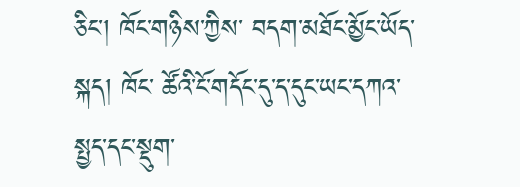ཅིང་། ཁོང་གཉིས་ཀྱིས་ བདག་མཐོང་མྱོང་ཡོད་སྐད། ཁོང་ ཚོའི་ངོ་གདོང་དུ་ད་དུང་ཡང་དཀའ་སྤྱད་དང་སྡུག་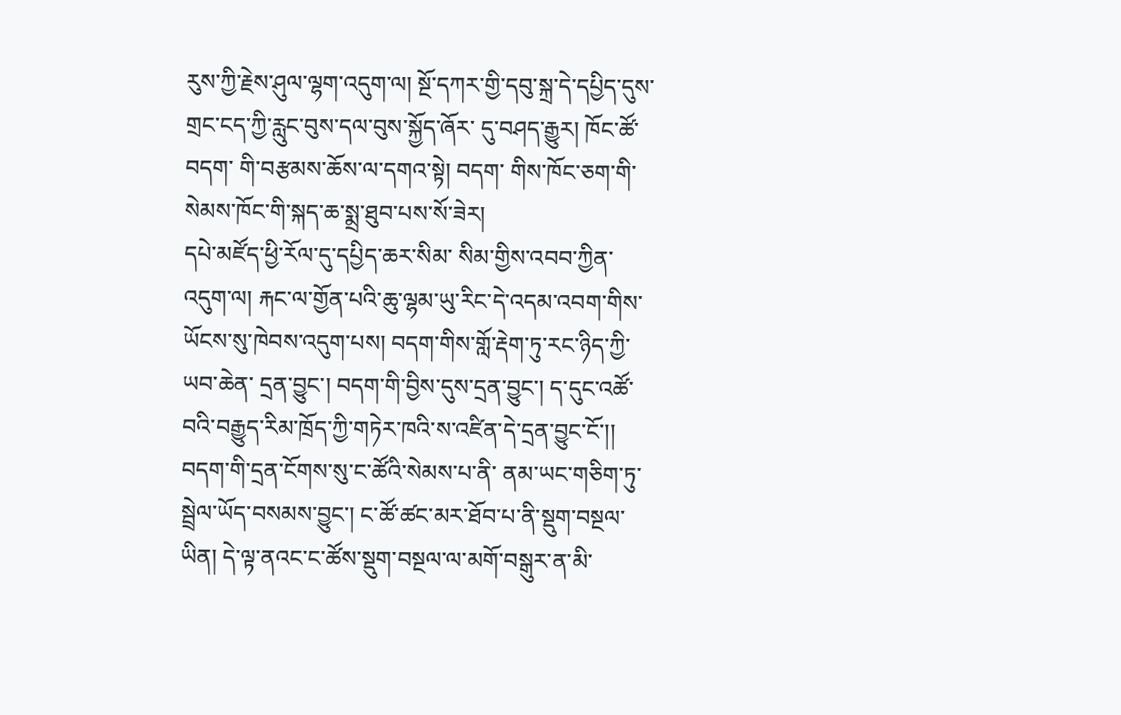རུས་ཀྱི་རྗེས་ཤུལ་ལྷག་འདུག་ལ། སྔོ་དཀར་གྱི་དབུ་སྐྲ་དེ་དཔྱིད་དུས་གྲང་ངད་ཀྱི་རླུང་བུས་དལ་བུས་སྐྱོད་ཞོར་ དུ་བཤད་རྒྱུར། ཁོང་ཚོ་བདག་ གི་བརྩམས་ཆོས་ལ་དགའ་སྟེ། བདག་ གིས་ཁོང་ཅག་གི་སེམས་ཁོང་གི་སྐད་ཆ་སྨྲ་ཐུབ་པས་སོ་ཟེར།
དཔེ་མཛོད་ཕྱི་རོལ་དུ་དཔྱིད་ཆར་སིམ་ སིམ་གྱིས་འབབ་ཀྱིན་འདུག་ལ། རྐང་ལ་གྱོན་པའི་ཆུ་ལྷམ་ཡུ་རིང་དེ་འདམ་འབག་གིས་ཡོངས་སུ་ཁེབས་འདུག་པས། བདག་གིས་གློ་རྡེག་ཏུ་རང་ཉིད་ཀྱི་ཡབ་ཆེན་ དྲན་བྱུང་། བདག་གི་བྱིས་དུས་དྲན་བྱུང་། ད་དུང་འཚོ་བའི་བརྒྱུད་རིམ་ཁྲོད་ཀྱི་གཏེར་ཁའི་ས་འཛིན་དེ་དྲན་བྱུང་ངོ་།། བདག་གི་དྲན་ངོགས་སུ་ང་ཚོའི་སེམས་པ་ནི་ ནམ་ཡང་གཅིག་ཏུ་སྦྲེལ་ཡོད་བསམས་བྱུང་། ང་ཚོ་ཚང་མར་ཐོབ་པ་ནི་སྡུག་བསྔལ་ཡིན། དེ་ལྟ་ནའང་ང་ཚོས་སྡུག་བསྔལ་ལ་མགོ་བསྒུར་ན་མི་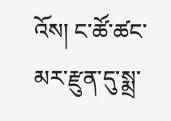འོས། ང་ཚོ་ཚང་མར་རྫུན་དུ་སྨྲ་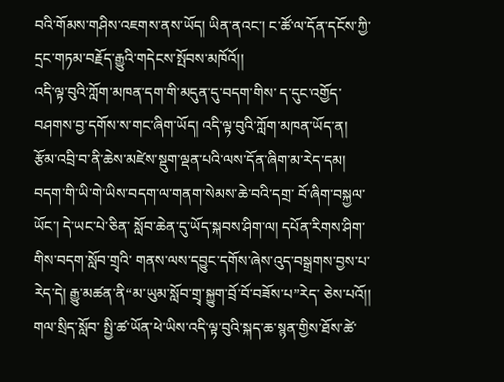བའི་གོམས་གཤིས་འཇགས་ནས་ཡོད། ཡིན་ནའང་། ང་ཚོ་ལ་དོན་དངོས་ཀྱི་དྲང་གཏམ་བརྗོད་རྒྱུའི་གདེངས་སྤོབས་མཁོའོ།།
འདི་ལྟ་བུའི་ཀློག་མཁན་དག་གི་མདུན་དུ་བདག་གིས་ ད་དུང་འགྱོད་བཤགས་བྱ་དགོས་ས་གང་ཞིག་ཡོད། འདི་ལྟ་བུའི་ཀློག་མཁན་ཡོད་ན། རྩོམ་འབྲི་བ་ནི་ཆེས་མཛེས་སྡུག་ལྡན་པའི་ལས་དོན་ཞིག་མ་རེད་དམ།
བདག་གི་ཡི་གེ་ཡིས་བདག་ལ་གནག་སེམས་ཆེ་བའི་དགྲ་ བོ་ཞིག་བསྐྱལ་ཡོང་། དེ་ཡང་པེ་ཅིན་ སློབ་ཆེན་དུ་ཡོད་སྐབས་ཤིག་ལ། དཔོན་རིགས་ཤིག་གིས་བདག་སློབ་གྲྭའི་ གནས་ལས་དབྱུང་དགོས་ཞེས་འུད་བསྒྲགས་བྱས་པ་རེད་དེ། རྒྱུ་མཚན་ནི“མ་ཡུམ་སློབ་གྲྭ་སྐྱུག་བྲོ་བོ་བཟོས་པ”རེད་ ཅེས་པའོ།། གལ་སྲིད་སློབ་ སྤྱི་ཚ་ཡོན་ཕེ་ཡིས་འདི་ལྟ་བུའི་སྐད་ཆ་སྙན་གྱིས་ཐོས་ཚེ་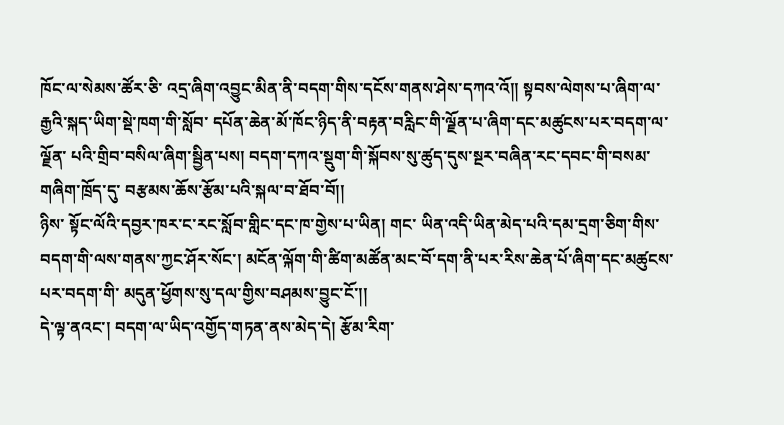ཁོང་ལ་སེམས་ཚོར་ཅི་ འདྲ་ཞིག་འབྱུང་མིན་ནི་བདག་གིས་དངོས་གནས་ཤེས་དཀའ་འོ།། སྟབས་ལེགས་པ་ཞིག་ལ་རྒྱའི་སྐད་ཡིག་སྡེ་ཁག་གི་སློབ་ དཔོན་ཆེན་མོ་ཁོང་ཉིད་ནི་བརྟན་བརླིང་གི་ལྗོན་པ་ཞིག་དང་མཚུངས་པར་བདག་ལ་ལྗོན་ པའི་གྲིབ་བསིལ་ཞིག་སྦྱིན་པས། བདག་དཀའ་སྡུག་གི་སྐོབས་སུ་ཚུད་དུས་སྔར་བཞིན་རང་དབང་གི་བསམ་གཞིག་ཁྲོད་དུ་ བརྩམས་ཆོས་རྩོམ་པའི་སྐལ་བ་ཐོབ་བོ།།
ཉིས་ སྟོང་ལོའི་དབྱར་ཁར་ང་རང་སློབ་གླིང་དང་ཁ་གྱེས་པ་ཡིན། གང་ ཡིན་འདི་ཡིན་མེད་པའི་དམ་དྲག་ཅིག་གིས་བདག་གི་ལས་གནས་ཀྱང་ཤོར་སོང་། མངོན་ལྐོག་གི་ཚིག་མཚོན་མང་བོ་དག་ནི་པར་རིས་ཆེན་པོ་ཞིག་དང་མཚུངས་པར་བདག་གི་ མདུན་ཕྱོགས་སུ་དལ་གྱིས་བཤམས་བྱུང་ངོ་།།
དེ་ལྟ་ནའང་། བདག་ལ་ཡིད་འགྱོད་གཏན་ནས་མེད་དེ། རྩོམ་རིག་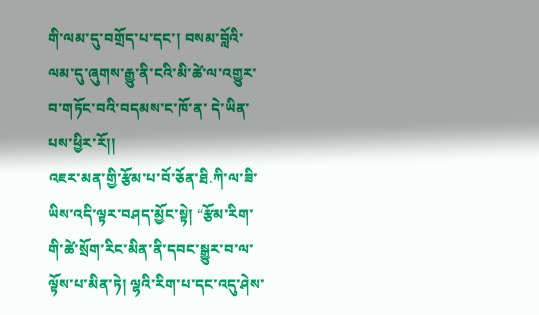གི་ལམ་དུ་བགྲོད་པ་དང་། བསམ་བློའི་ལམ་དུ་ཞུགས་རྒྱུ་ནི་ངའི་མི་ཚེ་ལ་འགྱུར་བ་གཏོང་བའི་བདམས་ང་ཁོ་ན་ དེ་ཡིན་པས་ཕྱིར་རོ།།
འཇར་མན་གྱི་རྩོམ་པ་བོ་ཅོན་ཐི.ཀི་ལ་ཟི་ཡིས་འདི་ལྟར་བཤད་མྱོང་སྟེ། “རྩོམ་རིག་གི་ཚེ་སྲོག་རིང་མིན་ནི་དབང་སྒྱུར་བ་ལ་ལྟོས་པ་མིན་ཏེ། ལྷའི་རིག་པ་དང་འདུ་ཤེས་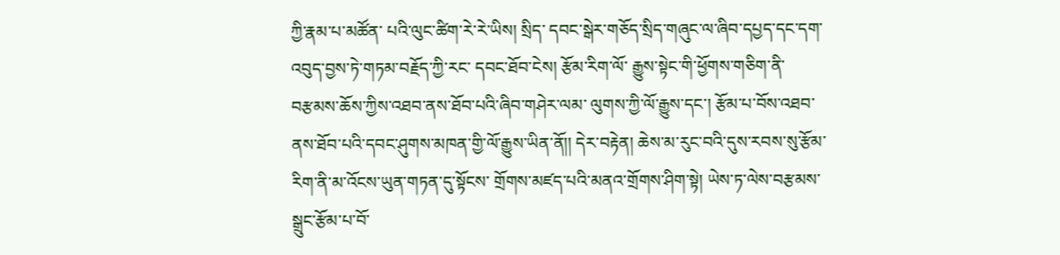ཀྱི་རྣམ་པ་མཚོན་ པའི་ལུང་ཚིག་རེ་རེ་ཡིས། སྲིད་ དབང་སྒེར་གཅོད་སྲིད་གཞུང་ལ་ཞིབ་དཔྱད་དང་དག་འབུད་བྱས་ཏེ་གཏམ་བརྗོད་ཀྱི་རང་ དབང་ཐོབ་ངེས། རྩོམ་རིག་ལོ་ རྒྱུས་སྟེང་གི་ཕྱོགས་གཅིག་ནི་བརྩམས་ཆོས་ཀྱིས་འཐབ་ནས་ཐོབ་པའི་ཞིབ་གཤེར་ལམ་ ལུགས་ཀྱི་ལོ་རྒྱུས་དང་། རྩོམ་པ་བོས་འཐབ་ནས་ཐོབ་པའི་དབང་ཤུགས་མཁན་གྱི་ལོ་རྒྱུས་ཡིན་ནོ།། དེར་བརྟེན། ཆེས་མ་རུང་བའི་དུས་རབས་སུ་རྩོམ་རིག་ནི་མ་འོངས་ཡུན་གཏན་དུ་སྟོངས་ གྲོགས་མཛད་པའི་མནའ་གྲོགས་ཤིག་སྟེ། ཡེས་ཏ་ལེས་བརྩམས་སྒྲུང་རྩོམ་པ་བོ་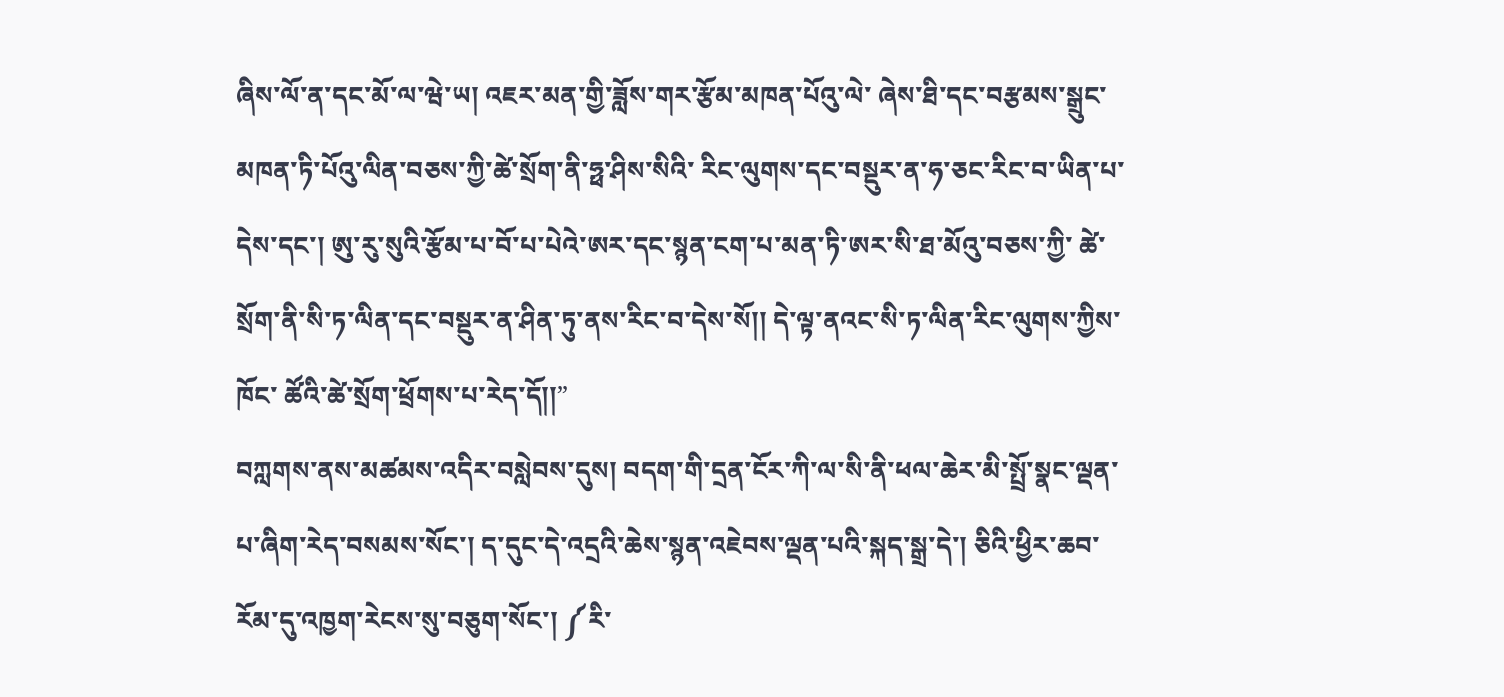ཞིས་ལོ་ན་དང་མོ་ལ་ཝེ་ཡ། འཇར་མན་གྱི་ཟློས་གར་རྩོམ་མཁན་པོའུ་ལེ་ ཞེས་ཐི་དང་བརྩམས་སྒྲུང་མཁན་ཏི་པོའུ་ལིན་བཅས་ཀྱི་ཚེ་སྲོག་ནི་ཧྥ་ཤིས་སིའི་ རིང་ལུགས་དང་བསྡུར་ན་ཧ་ཅང་རིང་བ་ཡིན་པ་དེས་དང་། ཨུ་རུ་སུའི་རྩོམ་པ་བོ་པ་པེའེ་ཨར་དང་སྙན་ངག་པ་མན་ཏི་ཨར་སི་ཐ་མོའུ་བཅས་ཀྱི་ ཚེ་སྲོག་ནི་སི་ཏ་ལིན་དང་བསྡུར་ན་ཤིན་ཏུ་ནས་རིང་བ་དེས་སོ།། དེ་ལྟ་ནའང་སི་ཏ་ལིན་རིང་ལུགས་ཀྱིས་ཁོང་ ཚོའི་ཚེ་སྲོག་ཕྲོགས་པ་རེད་དོ།།”
བཀླགས་ནས་མཚམས་འདིར་བསླེབས་དུས། བདག་གི་དྲན་ངོར་ཀི་ལ་སི་ནི་ཕལ་ཆེར་མི་སྤྲོ་སྣང་ལྡན་པ་ཞིག་རེད་བསམས་སོང་། ད་དུང་དེ་འདྲའི་ཆེས་སྙན་འཇེབས་ལྡན་པའི་སྐད་སྒྲ་དེ་། ཅིའི་ཕྱིར་ཆབ་རོམ་དུ་འཁྱག་རེངས་སུ་བཅུག་སོང་། ༼རི་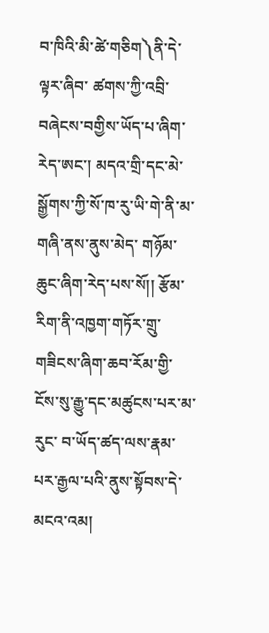བ་ཁིའི་མི་ཚེ་གཅིག༽ནི་དེ་ལྟར་ཞིབ་ ཚགས་ཀྱི་འབྲི་བཞེངས་བགྱིས་ཡོད་པ་ཞིག་རེད་ཨང་། མདའ་གྲི་དང་མེ་སྒྱོགས་ཀྱི་སོ་ཁ་རུ་ཡི་གེ་ནི་མ་གཞི་ནས་ནུས་མེད་ གཉོམ་ཆུང་ཞིག་རེད་པས་སོ།། རྩོམ་ རིག་ནི་འཁྱག་གཏོར་གྲུ་གཟིངས་ཞིག་ཆབ་རོམ་གྱི་ངོས་སུ་རྒྱུ་དང་མཚུངས་པར་མ་རུང་ བ་ཡོད་ཚད་ལས་རྣམ་པར་རྒྱལ་པའི་ནུས་སྟོབས་དེ་མངའ་འམ།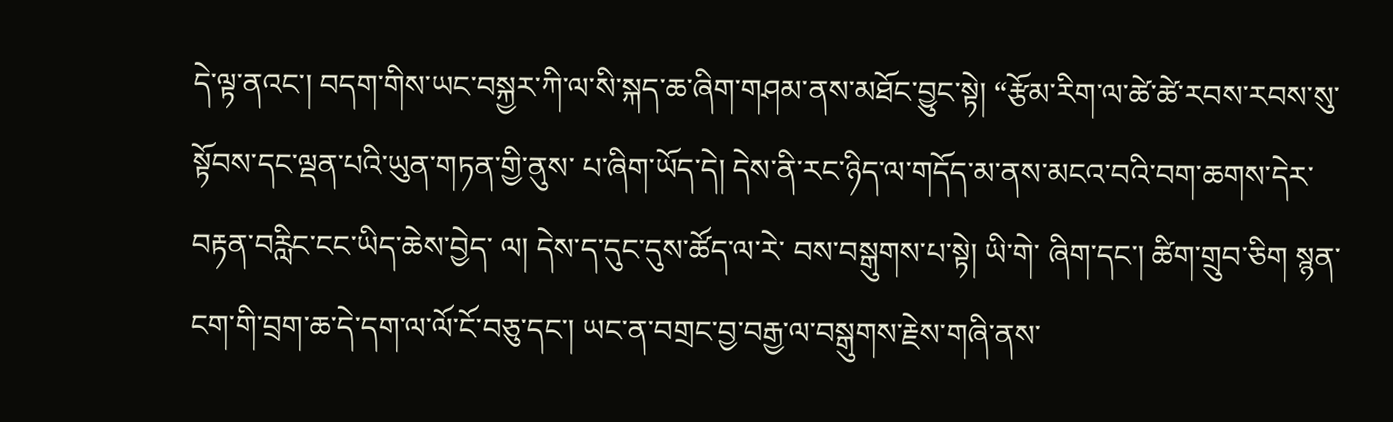དེ་ལྟ་ནའང་། བདག་གིས་ཡང་བསྐྱར་ཀི་ལ་སི་སྐད་ཆ་ཞིག་གཤམ་ནས་མཐོང་བྱུང་སྟེ། “རྩོམ་རིག་ལ་ཚེ་ཚེ་རབས་རབས་སུ་སྟོབས་དང་ལྡན་པའི་ཡུན་གཏན་གྱི་ནུས་ པ་ཞིག་ཡོད་དེ། དེས་ནི་རང་ཉིད་ལ་གདོད་མ་ནས་མངའ་བའི་བག་ཆགས་དེར་བརྟན་བརླིང་ངང་ཡིད་ཆེས་བྱེད་ ལ། དེས་ད་དུང་དུས་ཚོད་ལ་རེ་ བས་བསྒུགས་པ་སྟེ། ཡི་གེ་ ཞིག་དང་། ཚིག་གྲུབ་ཅིག སྙན་ ངག་གི་བྲག་ཆ་དེ་དག་ལ་ལོ་ངོ་བཅུ་དང་། ཡང་ན་བགྲང་བྱ་བརྒྱ་ལ་བསྒུགས་རྗེས་གཞི་ནས་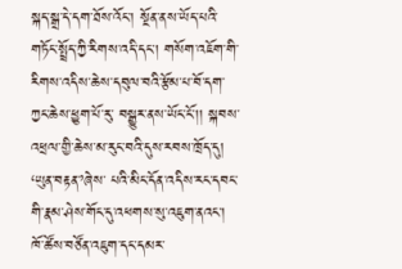སྐད་སྒྲ་དེ་དག་ཐོས་འོང་། སྔོན་ནས་ཡོད་པའི་གཏོང་སྤྲོད་ཀྱི་རིགས་འདི་དང་། གསོག་འཇོག་གི་རིགས་འདིས་ཆེས་དབུལ་བའི་རྩོམ་པ་བོ་དག་ཀྱང་ཆེས་ཕྱུག་པོ་རུ་ བསྒྱུར་ནས་ཡོང་ངོ་།། སྐབས་འཕྲལ་གྱི་ཆེས་མ་རུང་བའི་དུས་རབས་ཁྲོད་དུ། ‘ཡུན་བརྟན་’ཞེས་ པའི་མིང་དོན་འདིས་རང་དབང་གི་རྣམ་ཤེས་གོང་དུ་འཕགས་སུ་འཇུག་ནའང་། ཁོ་ཚོས་བཙོན་འཇུག་དང་དམར་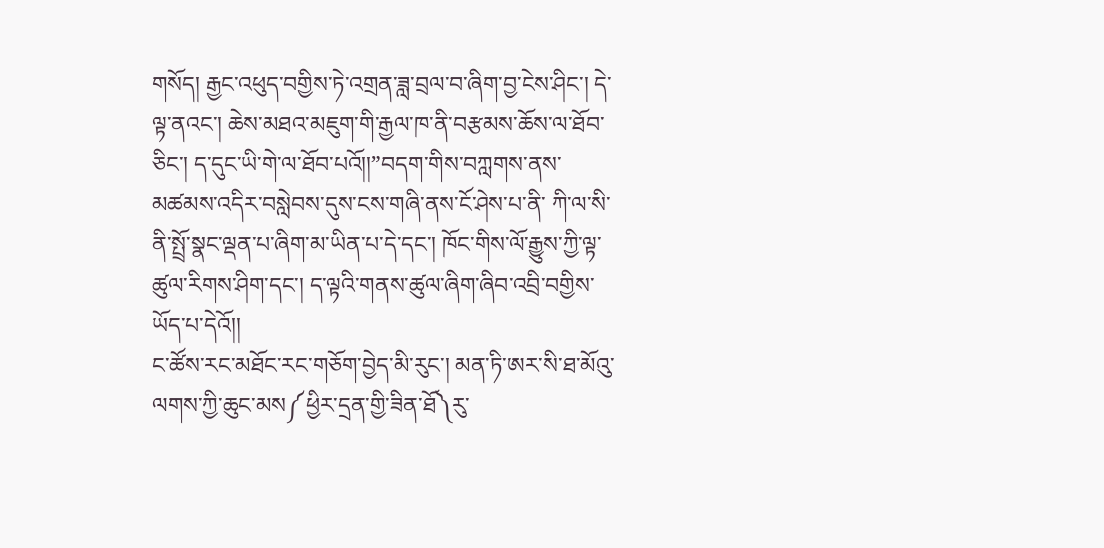གསོད། རྒྱང་འཕུད་བགྱིས་ཏེ་འགྲན་ཟླ་བྲལ་བ་ཞིག་བྱ་ངེས་ཤིང་། དེ་ལྟ་ནའང་། ཆེས་མཐའ་མཇུག་གི་རྒྱལ་ཁ་ནི་བརྩམས་ཆོས་ལ་ཐོབ་ཅིང་། ད་དུང་ཡི་གེ་ལ་ཐོབ་པའོ།།”བདག་གིས་བཀླགས་ནས་མཚམས་འདིར་བསླེབས་དུས་ངས་གཞི་ནས་ངོ་ཤེས་པ་ནི་ ཀི་ལ་སི་ནི་སྤྲོ་སྣང་ལྡན་པ་ཞིག་མ་ཡིན་པ་དེ་དང་། ཁོང་གིས་ལོ་རྒྱུས་ཀྱི་ལྟ་ཚུལ་རིགས་ཤིག་དང་། ད་ལྟའི་གནས་ཚུལ་ཞིག་ཞིབ་འབྲི་བགྱིས་ཡོད་པ་དེའོ།།
ང་ཚོས་རང་མཐོང་རང་གཅོག་བྱེད་མི་རུང་། མན་ཏི་ཨར་སི་ཐ་མོའུ་ལགས་ཀྱི་ཆུང་མས༼ཕྱིར་དྲན་གྱི་ཟིན་ཐོ༽རུ་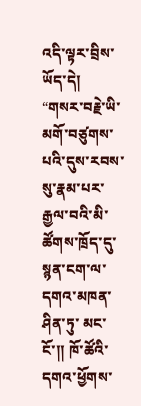འདི་ལྟར་བྲིས་ ཡོད་དེ། “གསར་བརྗེ་ཡི་མགོ་བཙུགས་ པའི་དུས་རབས་སུ་རྣམ་པར་རྒྱལ་བའི་མི་ཚོགས་ཁྲོད་དུ་སྙན་ངག་ལ་དགའ་མཁན་ཤིན་ཏུ་ མང་ངོ་།། ཁོ་ཚོའི་དགའ་ཕྱོགས་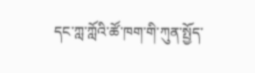དང་ཀླ་ཀློའི་ཚོ་ཁག་གི་ཀུན་སྤྱོད་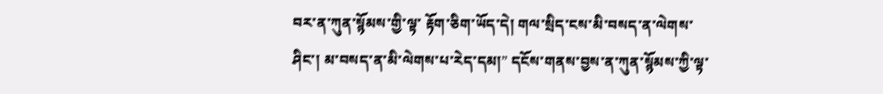བར་ན་ཀུན་སྙོམས་གྱི་ལྟ་ རྟོག་ཅིག་ཡོད་དེ། གལ་སྲིད་ངས་མི་བསད་ན་ལེགས་ཤིང་། མ་བསད་ན་མི་ལེགས་པ་རེད་དམ།” དངོས་གནས་བྱས་ན་ཀུན་སྙོམས་ཀྱི་ལྟ་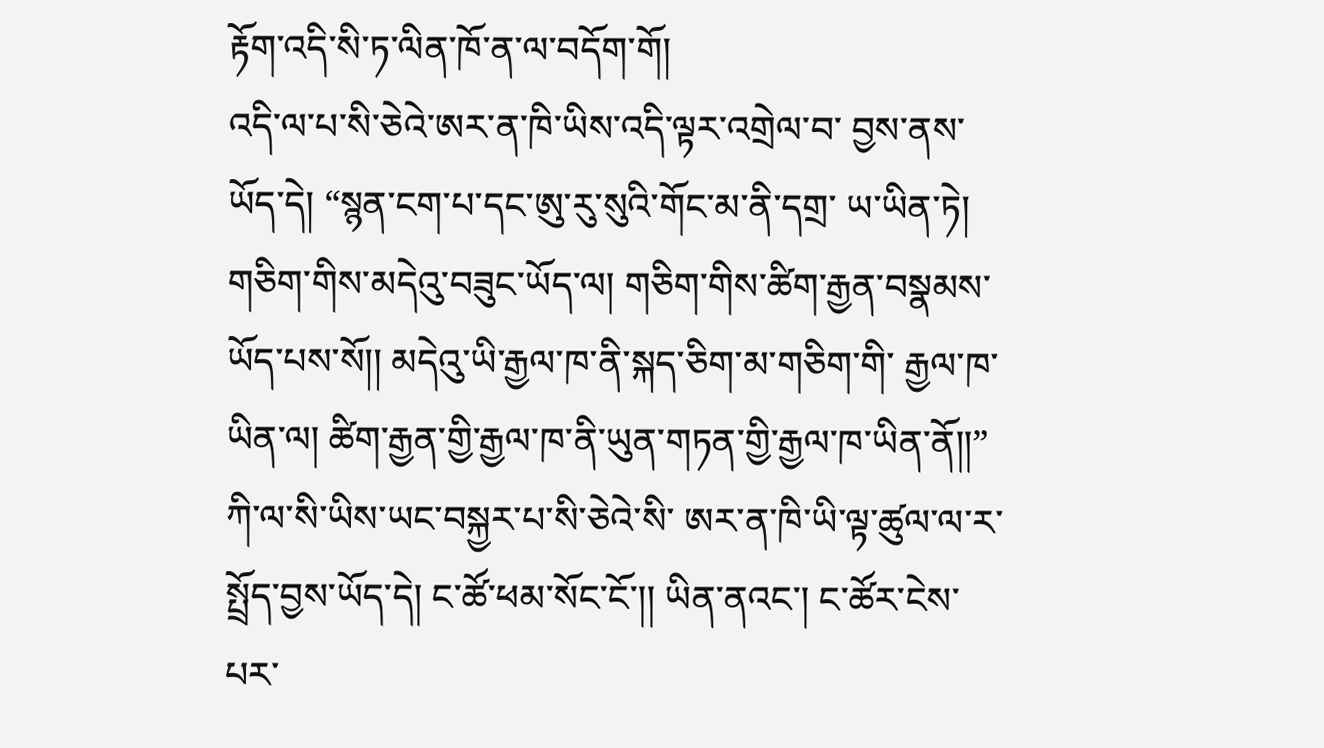རྟོག་འདི་སི་ཏ་ལིན་ཁོ་ན་ལ་བདོག་གོ།
འདི་ལ་པ་སི་ཅེའེ་ཨར་ན་ཁི་ཡིས་འདི་ལྟར་འགྲེལ་བ་ བྱས་ནས་ཡོད་དེ། “སྙན་ངག་པ་དང་ཨུ་རུ་སུའི་གོང་མ་ནི་དགྲ་ ཡ་ཡིན་ཏེ། གཅིག་གིས་མདེའུ་བཟུང་ཡོད་ལ། གཅིག་གིས་ཚིག་རྒྱན་བསྣམས་ཡོད་པས་སོ།། མདེའུ་ཡི་རྒྱལ་ཁ་ནི་སྐད་ཅིག་མ་གཅིག་གི་ རྒྱལ་ཁ་ཡིན་ལ། ཚིག་རྒྱན་གྱི་རྒྱལ་ཁ་ནི་ཡུན་གཏན་གྱི་རྒྱལ་ཁ་ཡིན་ནོ།།” ཀི་ལ་སི་ཡིས་ཡང་བསྐྱར་པ་སི་ཅེའེ་སི་ ཨར་ན་ཁི་ཡི་ལྟ་ཚུལ་ལ་ར་སྤྲོད་བྱས་ཡོད་དེ། ང་ཚོ་ཕམ་སོང་ངོ་།། ཡིན་ནའང་། ང་ཚོར་ངེས་པར་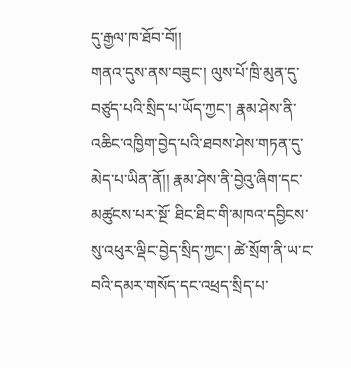དུ་རྒྱལ་ཁ་ཐོབ་བོ།།
གནའ་དུས་ནས་བཟུང་། ལུས་པོ་ཁྲི་མུན་དུ་བཙུད་པའི་སྲིད་པ་ཡོད་ཀྱང་། རྣམ་ཤེས་ནི་འཆིང་འཁྱིག་བྱེད་པའི་ཐབས་ཤེས་གཏན་དུ་མེད་པ་ཡིན་ནོ།། རྣམ་ཤེས་ནི་བྱེའུ་ཞིག་དང་མཚུངས་པར་སྔོ་ ཐིང་ཐིང་གི་མཁའ་དབྱིངས་སུ་འཕུར་ལྡིང་བྱེད་སྲིད་ཀྱང་། ཚེ་སྲོག་ནི་ཡ་ང་བའི་དམར་གསོད་དང་འཕྲད་སྲིད་པ་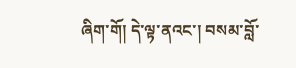ཞིག་གོ། དེ་ལྟ་ནའང་། བསམ་བློ་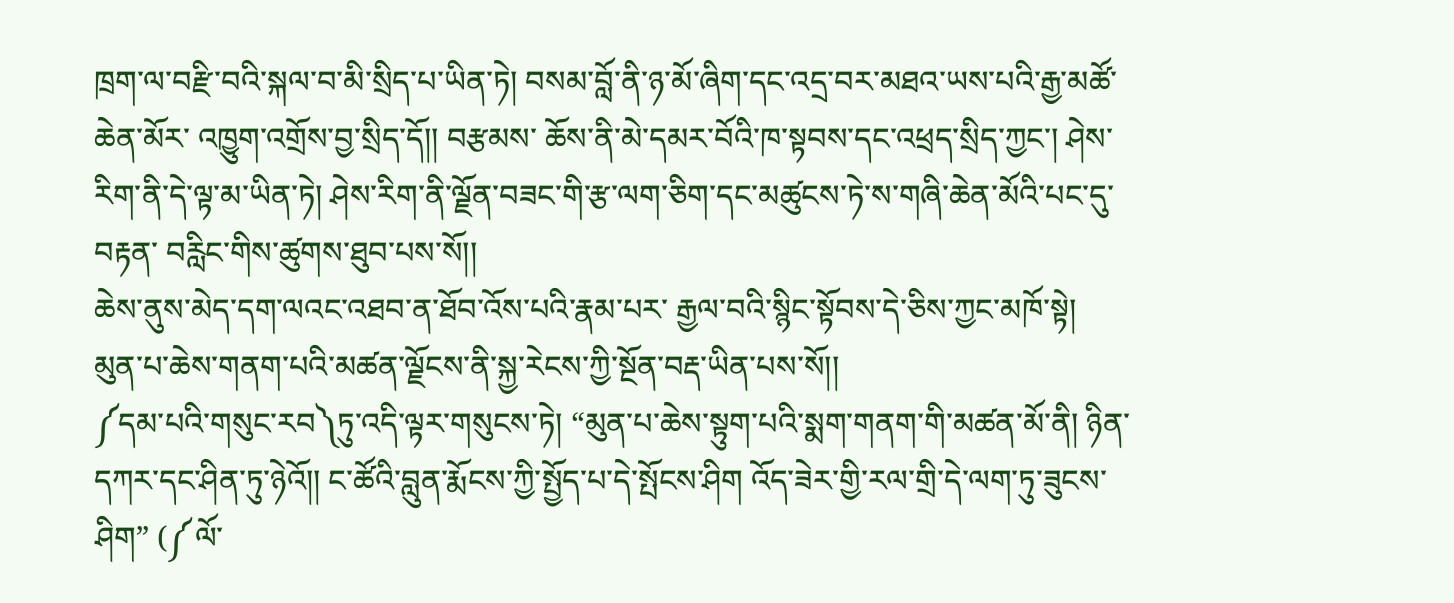ཁྲག་ལ་བརྫི་བའི་སྐལ་བ་མི་སྲིད་པ་ཡིན་ཏེ། བསམ་བློ་ནི་ཉ་མོ་ཞིག་དང་འདྲ་བར་མཐའ་ཡས་པའི་རྒྱ་མཚོ་ཆེན་མོར་ འཁྱུག་འགྲོས་བྱ་སྲིད་དོ།། བརྩམས་ ཆོས་ནི་མེ་དམར་བོའི་ཁ་སྟབས་དང་འཕྲད་སྲིད་ཀྱང་། ཤེས་རིག་ནི་དེ་ལྟ་མ་ཡིན་ཏེ། ཤེས་རིག་ནི་ལྗོན་བཟང་གི་རྩ་ལག་ཅིག་དང་མཚུངས་ཏེ་ས་གཞི་ཆེན་མོའི་པང་དུ་བརྟན་ བརླིང་གིས་ཚུགས་ཐུབ་པས་སོ།།
ཆེས་ནུས་མེད་དག་ལའང་འཐབ་ན་ཐོབ་འོས་པའི་རྣམ་པར་ རྒྱལ་བའི་སྙིང་སྟོབས་དེ་ཅིས་ཀྱང་མཁོ་སྟེ། མུན་པ་ཆེས་གནག་པའི་མཚན་ལྗོངས་ནི་སྐྱ་རེངས་ཀྱི་སྔོན་བརྡ་ཡིན་པས་སོ།།
༼དམ་པའི་གསུང་རབ༽ཏུ་འདི་ལྟར་གསུངས་ཏེ། “མུན་པ་ཆེས་སྟུག་པའི་སྨག་གནག་གི་མཚན་མོ་ནི། ཉིན་དཀར་དང་ཤིན་ཏུ་ཉེའོ།། ང་ཚོའི་བླུན་རྨོངས་ཀྱི་སྤྱོད་པ་དེ་སྤོངས་ཤིག འོད་ཟེར་གྱི་རལ་གྲི་དེ་ལག་ཏུ་ཟུངས་ཤིག” (༼ལོ་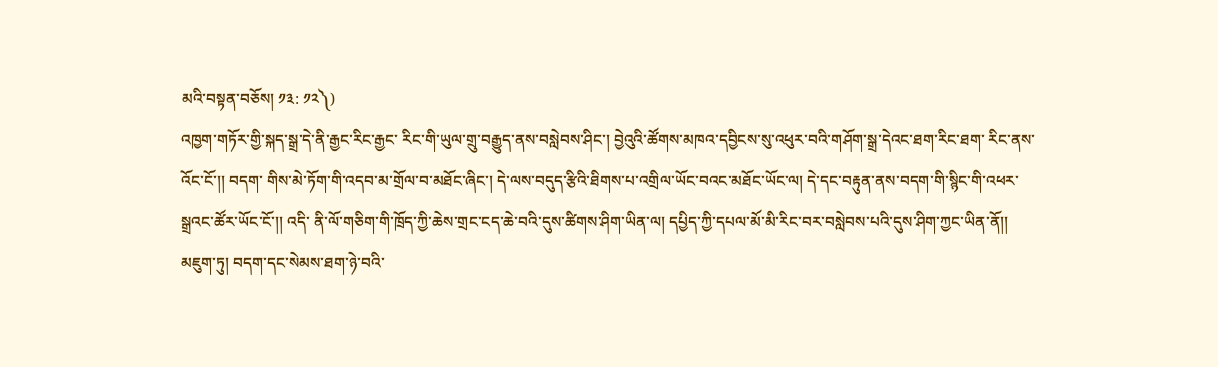མའི་བསྟན་བཅོས། ༡༣: ༡༢༽)
འཁྱག་གཏོར་གྱི་སྐད་སྒྲ་དེ་ནི་རྒྱང་རིང་རྒྱང་ རིང་གི་ཡུལ་གྲུ་བརྒྱུད་ནས་བསླེབས་ཤིང་། བྱེའུའི་ཚོགས་མཁའ་དབྱིངས་སུ་འཕུར་བའི་གཤོག་སྒྲ་དེའང་ཐག་རིང་ཐག་ རིང་ནས་འོང་ངོ་།། བདག་ གིས་མེ་ཏོག་གི་འདབ་མ་གྲོལ་བ་མཐོང་ཞིང་། དེ་ལས་བདུད་རྩིའི་ཐིགས་པ་འགྲིལ་ཡོང་བའང་མཐོང་ཡོང་ལ། དེ་དང་བརྟུན་ནས་བདག་གི་སྙིང་གི་འཕར་ སྒྲའང་ཚོར་ཡོང་ངོ་།། འདི་ ནི་ལོ་གཅིག་གི་ཁྲོད་ཀྱི་ཆེས་གྲང་ངད་ཆེ་བའི་དུས་ཚིགས་ཤིག་ཡིན་ལ། དཔྱིད་ཀྱི་དཔལ་མོ་མི་རིང་བར་བསླེབས་པའི་དུས་ཤིག་ཀྱང་ཡིན་ནོ།།
མཇུག་ཏུ། བདག་དང་སེམས་ཐག་ཉེ་བའི་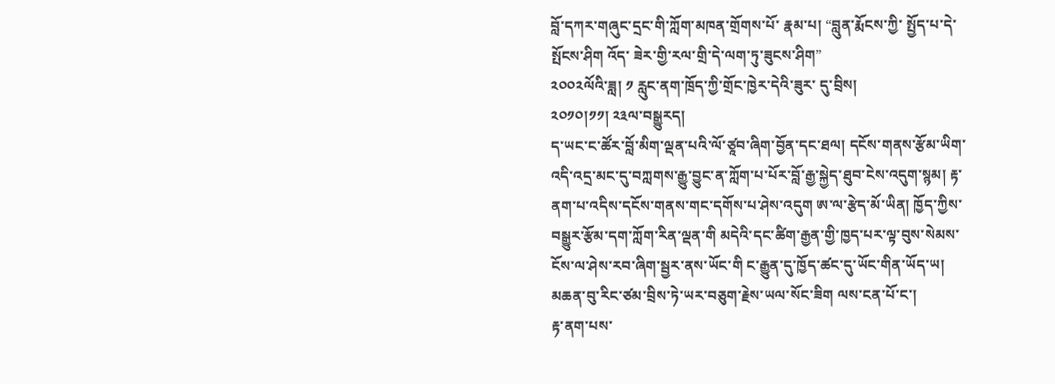བློ་དཀར་གཞུང་དྲང་གི་ཀློག་མཁན་གྲོགས་པོ་ རྣམ་པ། “བླུན་རྨོངས་ཀྱི་ སྤྱོད་པ་དེ་སྤོངས་ཤིག འོད་ ཟེར་གྱི་རལ་གྲི་དེ་ལག་ཏུ་ཟུངས་ཤིག”
༢༠༠༢ལོའི་ཟླ། ༡ རླུང་ནག་ཁྲོད་ཀྱི་གྲོང་ཁྱེར་དེའི་ཟུར་ དུ་བྲིས།
༢༠༡༠།༡༡། ༢༣ལ་བསྒྱུརད།
ད་ཡང་ང་ཚོར་བློ་མིག་ལྡན་པའི་ལོ་ཙཱབ་ཞིག་བྱོན་དང་ཐལ། དངོས་གནས་རྩོམ་ཡིག་འདི་འདྲ་མང་དུ་བཀླགས་རྒྱུ་བྱུང་ན་ཀློག་པ་པོར་བློ་རྒྱ་སྐྱེད་ཐུབ་ངེས་འདུག་སྙམ། རྟ་ནག་པ་འདིས་དངོས་གནས་གང་དགོས་པ་ཤེས་འདུག ཨ་ལ་རྩེད་མོ་ཡིན། ཁྱོད་ཀྱིས་བསྒྱུར་རྩོམ་དག་ཀློག་རིན་ལྡན་གི མདེའི་དང་ཚིག་རྒྱན་གྱི་ཁྱད་པར་ལྟ་བུས་སེམས་ངོས་ལ་ཤེས་རབ་ཞིག་སྦྱར་ནས་ཡོང་གི ང་རྒྱུན་དུ་ཁྱོད་ཚང་དུ་ཡོང་གིན་ཡོད་ཡ།
མཆན་བུ་རིང་ཙམ་བྲིས་ཏེ་ཡར་བཅུག་རྗེས་ཡལ་སོང་ཟིག ལས་ངན་པོ་ང་།
རྟ་ནག་པས་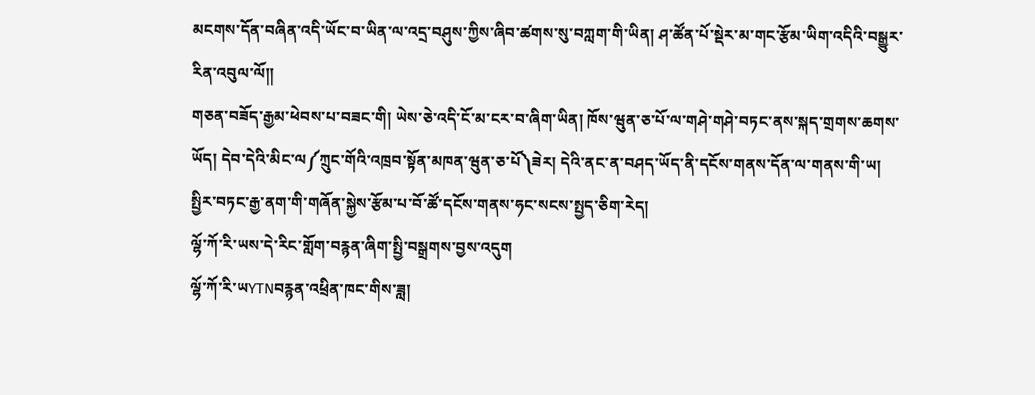མངགས་དོན་བཞིན་འདི་ཡོང་བ་ཡིན་ལ་འདྲ་བཤུས་ཀྱིས་ཞིབ་ཚགས་སུ་བཀླག་གི་ཡིན། ཤ་ཚོན་པོ་སྡེར་མ་གང་རྩོམ་ཡིག་འདིའི་བསྒྱུར་རིན་འབུལ་ལོ།།
གཅན་བཟོད་རྒྱམ་ཕེབས་པ་བཟང་གི། ཡེས་ཅེ་འདི་ངོ་མ་ངར་བ་ཞིག་ཡིན། ཁོས་ཝུན་ཅ་པོ་ལ་གཤེ་གཤེ་བཏང་ནས་སྐད་གྲགས་ཆགས་ཡོད། དེབ་དེའི་མིང་ལ༼ཀྲུང་གོའི་འཁྲབ་སྟོན་མཁན་ཝུན་ཅ་པོ༽ཟེར། དེའི་ནང་ན་བཤད་ཡོད་ནི་དངོས་གནས་དོན་ལ་གནས་གི་ཡ། སྤྱིར་བཏང་རྒྱ་ནག་གི་གཞོན་སྐྱེས་རྩོམ་པ་བོ་ཚོ་དངོས་གནས་ཧང་སངས་སྤྱད་ཅིག་རེད།
ལྷོ་ཀོ་རི་ཡས་དེ་རིང་གློག་བརྙན་ཞིག་སྤྱི་བསྒྲགས་བྱས་འདུག
ལྷོ་ཀོ་རི་ཡYTNབརྙན་འཕྲིན་ཁང་གིས་ཟླ།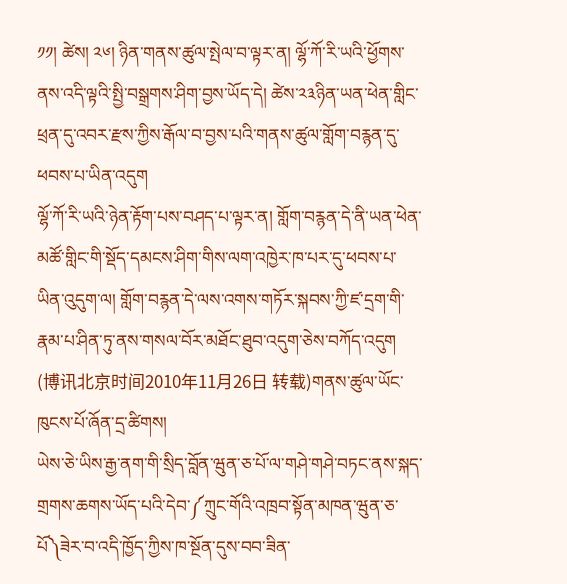༡༡། ཚེས། ༢༦། ཉིན་གནས་ཚུལ་སྤེལ་བ་ལྟར་ན། ལྷོ་ཀོ་རི་ཡའི་ཕྱོགས་ནས་འདི་ལྟའི་སྤྱི་བསྒྲགས་ཤིག་བྱས་ཡོད་དེ། ཚེས་༢༣ཉིན་ཡན་ཕེན་གླིང་ཕྲན་དུ་འབར་རྫས་ཀྱིས་རྒོལ་བ་བྱས་པའི་གནས་ཚུལ་གློག་བརྙན་དུ་ཕབས་པ་ཡིན་འདུག
ལྷོ་ཀོ་རི་ཡའི་ཉེན་རྟོག་པས་བཤད་པ་ལྟར་ན། གློག་བརྙན་དེ་ནི་ཡན་ཕེན་མཚོ་གླིང་གི་སྡོད་དམངས་ཤིག་གིས་ལག་འཁྱེར་ཁ་པར་དུ་ཕབས་པ་ཡིན་འུདུག་ལ། གློག་བརྙན་དེ་ལས་འགས་གཏོར་སྐབས་ཀྱི་ཛ་དྲག་གི་རྣམ་པ་ཤིན་ཏུ་ནས་གསལ་བོར་མཐོང་ཐུབ་འདུག་ཅེས་བཀོད་འདུག
(博讯北京时间2010年11月26日 转载)གནས་ཚུལ་ཡོང་ཁུངས་པོ་ཞོན་དྲ་ཚིགས།
ཡེས་ཅེ་ཡིས་རྒྱ་ནག་གི་སྲིད་བློན་ཝུན་ཅ་པོ་ལ་གཤེ་གཤེ་བཏང་ནས་སྐད་གྲགས་ཆགས་ཡོད་པའི་དེབ་༼ཀྲུང་གོའི་འཁྲབ་སྟོན་མཁན་ཝུན་ཅ་པོ༽ཟེར་བ་འདི་ཁྱོད་ཀྱིས་ཁ་སྔོན་དུས་བབ་ཟིན་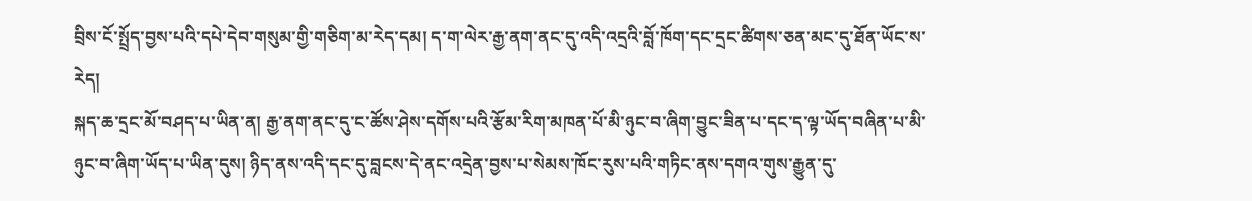བྲིས་ངོ་སྤྲོད་བྱས་པའི་དཔེ་དེབ་གསུམ་གྱི་གཅིག་མ་རེད་དམ། ད་ག་ལེར་རྒྱ་ནག་ནང་དུ་འདི་འདྲའི་བློ་ཁོག་དང་དྲང་ཚིགས་ཅན་མང་དུ་ཐོན་ཡོང་ས་རེད།
སྐད་ཆ་དྲང་མོ་བཤད་པ་ཡིན་ན། རྒྱ་ནག་ནང་དུ་ང་ཚོས་ཤེས་དགོས་པའི་རྩོམ་རིག་མཁན་པོ་མི་ཉུང་བ་ཞིག་བྱུང་ཟིན་པ་དང་ད་ལྟ་ཡོད་བཞིན་པ་མི་ཉུང་བ་ཞིག་ཡོད་པ་ཡིན་དུས། ཉིད་ནས་འདི་དང་དུ་བླངས་དེ་ནང་འདྲེན་བྱས་པ་སེམས་ཁོང་རུས་པའི་གཏིང་ནས་དགའ་གུས་རྒྱུན་དུ་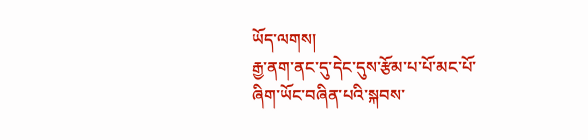ཡོད་ལགས།
རྒྱ་ནག་ནང་དུ་དེང་དུས་རྩོམ་པ་པོ་མང་པོ་ཞིག་ཡོང་བཞིན་པའི་སྐབས་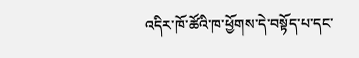འདིར་ཁོ་ཚོའི་ཁ་ཕྱོགས་དེ་བསྟོད་པ་དང་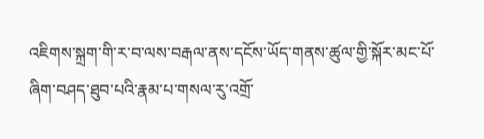འཇིགས་སྐྲག་གི་ར་བ་ལས་བརྒལ་ནས་དངོས་ཡོད་གནས་ཚུལ་གྱི་སྐོར་མང་པོ་ཞིག་བཤད་ཐུབ་པའི་རྣམ་པ་གསལ་རུ་འགྲོ་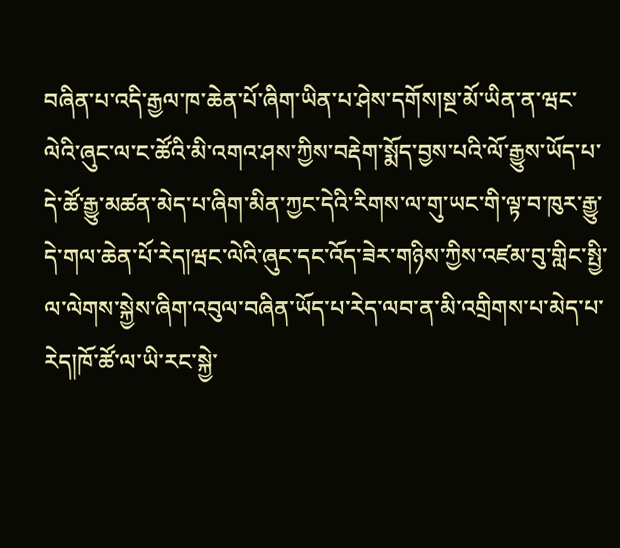བཞིན་པ་འདི་རྒྱལ་ཁ་ཆེན་པོ་ཞིག་ཡིན་པ་ཤེས་དགོས།སྔ་མོ་ཡིན་ན་ཝང་ལེའི་ཞུང་ལ་ང་ཚོའི་མི་འགའ་ཤས་ཀྱིས་བརྡེག་སྨོད་བྱས་པའི་ལོ་རྒྱུས་ཡོད་པ་དེ་ཚོ་རྒྱུ་མཚན་མེད་པ་ཞིག་མིན་ཀྱང་དེའི་རིགས་ལ་གུ་ཡང་གི་ལྟ་བ་ཁུར་རྒྱུ་དེ་གལ་ཆེན་པོ་རེད།ཝང་ལེའི་ཞུང་དང་འོད་ཟེར་གཉིས་ཀྱིས་འཛམ་བུ་གླིང་སྤྱི་ལ་ལེགས་སྐྱེས་ཞིག་འབུལ་བཞིན་ཡོད་པ་རེད་ལབ་ན་མི་འགྲིགས་པ་མེད་པ་རེད།ཁོ་ཚོ་ལ་ཡི་རང་སྐྱེ་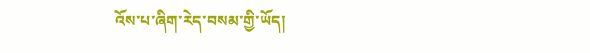འོས་པ་ཞིག་རེད་བསམ་གྱི་ཡོད།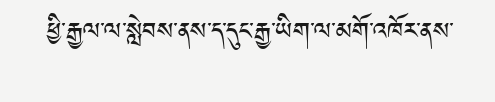ཕྱི་རྒྱལ་ལ་སླེབས་ནས་ད་དུང་རྒྱ་ཡིག་ལ་མགོ་འཁོར་ནས་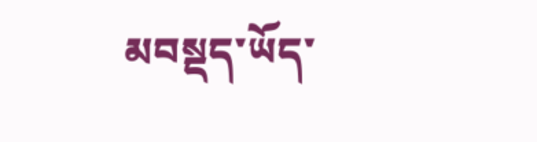མབསྡད་ཡོད་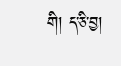གི། ད་ཅི་བྱ།